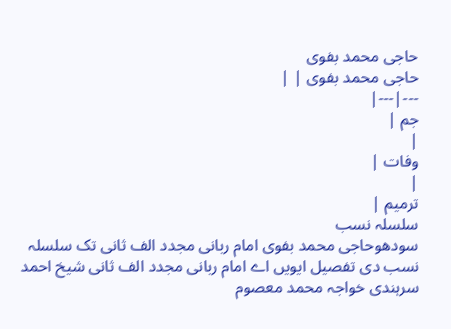حاجی محمد بفوی
حاجی محمد بفوی | |
---|---|
جم |
|
وفات |
|
ترمیم |
سلسلہ نسب
سودھوحاجی محمد بفوی امام ربانی مجدد الف ثانی تک سلسلہ نسب دی تفصیل ایويں اے امام ربانی مجدد الف ثانی شیخ احمد سرہندی خواجہ محمد معصوم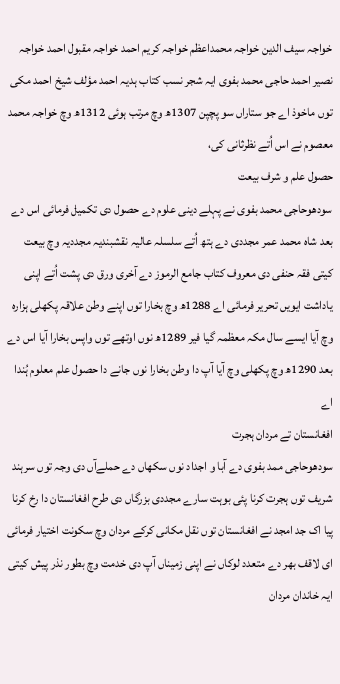خواجہ سیف الدین خواجہ محمداعظم خواجہ کریم احمد خواجہ مقبول احمد خواجہ نصیر احمد حاجی محمد بفوی ایہ شجر نسب کتاب ہدیہ احمد مؤلف شیخ احمد مکی توں ماخوذ اے جو ستاراں سو پچپن 1307ھ وچ مرتب ہوئی 1312ھ وچ خواجہ محمد معصوم نے اس اُتے نظرثانی کی،
حصول علم و شرف بیعت
سودھوحاجی محمد بفوی نے پہلے دینی علوم دے حصول دی تکمیݪ فرمائی اس دے بعد شاہ محمد عمر مجددی دے ہتھ اُتے سلسلہ عالیہ نقشبندیہ مجددیہ وچ بیعت کيتی فقہ حنفی دی معروف کتاب جامع الرموز دے آخری ورق دی پشت اُتے اپنی یاداشت ایويں تحریر فرمائی اے 1288ھ وچ بخارا توں اپنے وطن علاقہ پکھلی ہزارہ وچ آیا ايسے سال مکہ معظمہ گیا فیر 1289ھ نوں اوتھے توں واپس بخارا آیا اس دے بعد 1290ھ وچ پکھلی وچ آیا آپ دا وطن بخارا نوں جانے دا حصول علم معلوم ہُندا اے
افغانستان تے مردان ہجرت
سودھوحاجی ممد بفوی دے آبا و اجداد نوں سکھاں دے حملےآں دی وجہ توں سرہند شریف توں ہجرت کرنا پئی بوہت سارے مجددی بزرگاں دی طرح افغانستان دا رخ کرنا پيا اک جد امجد نے افغانستان توں نقل مکانی کرکے مردان وچ سکونت اختیار فرمائی ای لاقف بھر دے متعدد لوکاں نے اپنی زمیناں آپ دی خدمت وچ بطور نذر پیش کيتی ایہ خاندان مردان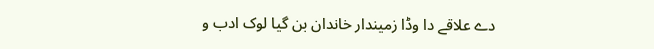دے علاقے دا وڈا زمیندار خاندان بن گیا لوک ادب و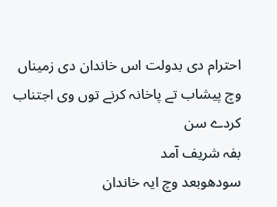احترام دی بدولت اس خاندان دی زمیناں وچ پیشاب تے پاخانہ کرنے توں وی اجتناب کردے سن
بفہ شریف آمد
سودھوبعد وچ ایہ خاندان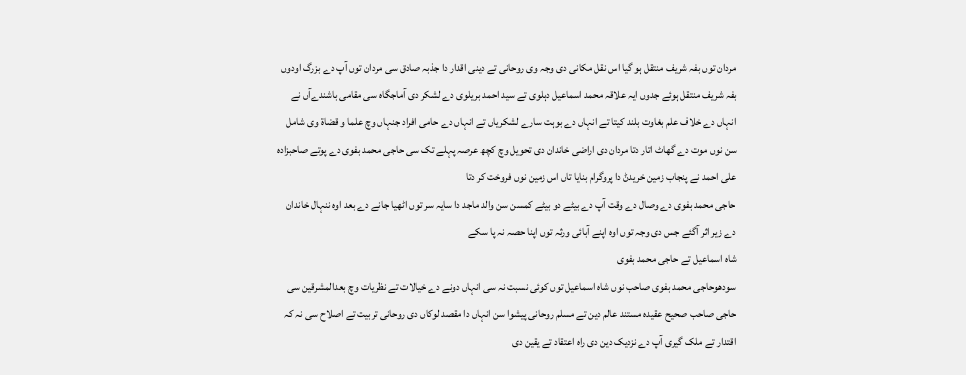مردان توں بفہ شریف منتقل ہو گیا اس نقل مکانی دی وجہ وی روحانی تے دینی اقدار دا جذبہ صادق سی مردان توں آپ دے بزرگ اودوں بفہ شریف منتقل ہوئے جدوں ایہ علاقہ محمد اسماعیل دہلوی تے سید احمد بریلوی دے لشکر دی آماجگاہ سی مقامی باشندےآں نے انہاں دے خلاف علم بغاوت بلند کيتا تے انہاں دے بوہت سارے لشکریاں تے انہاں دے حامی افراد جنہاں وچ علما و قضاۃ وی شامل سن نوں موت دے گھاٹ اتار دتا مردان دی اراضی خاندان دی تحویل وچ کچھ عرصہ پہلے تک سی حاجی محمد بفوی دے پوتے صاحبزادہ علی احمد نے پنجاب زمین خریدݨ دا پروگرام بنایا تاں اس زمین نوں فروخت کر دتا
حاجی محمد بفوی دے وصال دے وقت آپ دے بیٹے دو بیٹے کمسن سن والد ماجد دا سایہ سر توں اٹھیا جانے دے بعد اوہ ننہال خاندان دے زیر اثر آگئے جس دی وجہ توں اوہ اپنے آبائی ورثہ توں اپنا حصہ نہ پا سکے
شاہ اسماعیل تے حاجی محمد بفوی
سودھوحاجی محمد بفوی صاحب نوں شاہ اسماعیل توں کوئی نسبت نہ سی انہاں دونے دے خیالات تے نظریات وچ بعدالمشرقین سی حاجی صاحب صحیح عقیدہ مستند عالم دین تے مسلم روحانی پیشوا سن انہاں دا مقصد لوکاں دی روحانی تربیت تے اصلاح سی نہ کہ اقتدار تے ملک گیری آپ دے نزدیک دین دی راہ اعتقاد تے یقین دی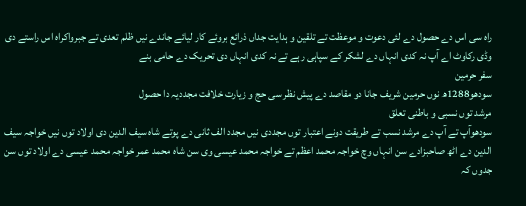راہ سی اس دے حصول دے لئی دعوت و موعظت تے تلقین و ہدایت جداں ذرائع بروئے کار لیائے جاندے نيں ظلم تعدی تے جبرواکراہ اس راستے دی وڈی رکاوٹ اے آپ نہ کدی انہاں دے لشکر کے سپاہی رہے تے نہ کدی انہاں دی تحریک دے حامی بنے
سفر حرمین
سودھو1288ھ نوں حرمین شریف جانا دو مقاصد دے پیش نظر سی حج و زیارت خلافت مجددیہ دا حصول
مرشد توں نسبی و باطنی تعلق
سودھوآپ تے آپ دے مرشد نسب تے طریقت دونے اعتبار توں مجددی نيں مجدد الف ثانی دے پوتے شاہ سیف الدین دی اولاد توں نيں خواجہ سیف الدین دے اٹھ صاحبزادے سن انہاں وچ خواجہ محمد اعظم تے خواجہ محمد عیسی وی سن شاہ محمد عمر خواجہ محمد عیسی دے اولاد توں سن جدوں کہ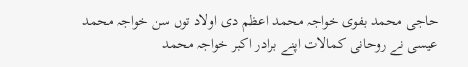حاجی محمد بفوی خواجہ محمد اعظم دی اولاد توں سن خواجہ محمد عیسی نے روحانی کمالات اپنے برادر اکبر خواجہ محمد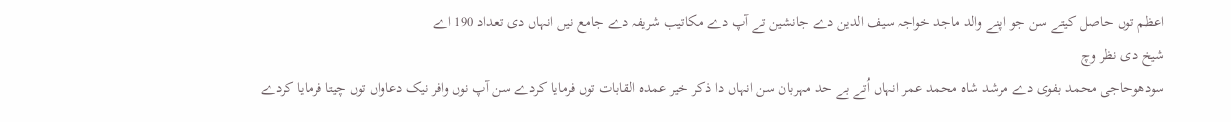اعظم توں حاصل کيتے سن جو اپنے والد ماجد خواجہ سیف الدین دے جانشین تے آپ دے مکاتیب شریفہ دے جامع نيں انہاں دی تعداد 190 اے
شیخ دی نظر وچ
سودھوحاجی محمد بفوی دے مرشد شاہ محمد عمر انہاں اُتے بے حد مہربان سن انہاں دا ذکر خیر عمدہ القابات توں فرمایا کردے سن آپ نوں وافر نیک دعاواں توں چيتا فرمایا کردے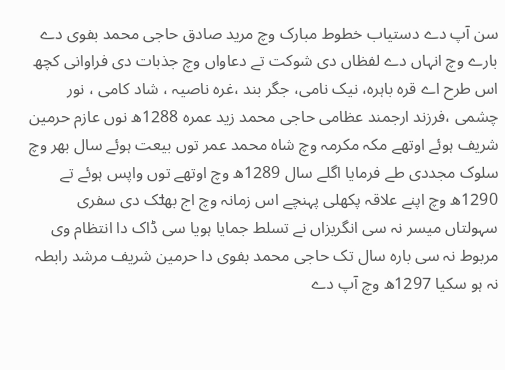سن آپ دے دستیاب خطوط مبارک وچ مرید صادق حاجی محمد بفوی دے بارے وچ انہاں دے لفظاں دی شوکت تے دعاواں وچ جذبات دی فراوانی کچھ اس طرح اے قرہ باہرہ، نیک نامی، جگر بند ،غرہ ناصیہ ، شاد کامی ، نور چشمی ،فرزند ارجمند عظامی حاجی محمد زید عمرہ 1288ھ نوں عازم حرمین شریف ہوئے اوتھے مکہ مکرمہ وچ شاہ محمد عمر توں بیعت ہوئے سال بھر وچ سلوک مجددی طے فرمایا اگلے سال 1289ھ وچ اوتھے توں واپس ہوئے تے 1290ھ وچ اپنے علاقہ پکھلی پہنچے اس زمانہ وچ اج بھݪک دی سفری سہولتاں میسر نہ سی انگریزاں نے تسلط جمایا ہويا سی ڈاک دا انتظام وی مربوط نہ سی بارہ سال تک حاجی محمد بفوی دا حرمین شریف مرشد رابطہ نہ ہو سکیا 1297ھ وچ آپ دے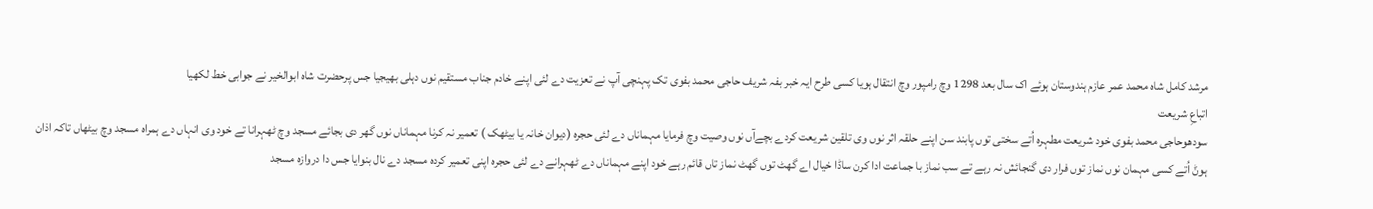مرشد کامل شاہ محمد عمر عازم ہندوستان ہوئے اک سال بعد 1298 وچ رامپور وچ انتقال ہويا کسی طرح ایہ خبر بفہ شریف حاجی محمد بفوی تک پہنچی آپ نے تعزیت دے لئی اپنے خادم جناب مستقیم نوں دہلی بھیجیا جس پرحضرت شاہ ابوالخیر نے جوابی خط لکھیا
اتباعِ شریعت
سودھوحاجی محمد بفوی خود شریعت مطہرہ اُتے سختی توں پابند سن اپنے حلقہ اثر نوں وی تلقین شریعت کردے بچےآں نوں وصیت وچ فرمایا مہماناں دے لئی حجرہ (دیوان خانہ یا بیٹھک ) تعمیر نہ کرنا مہماناں نوں گھر دی بجائے مسجد وچ ٹھہرانا تے خود وی انہاں دے ہمراہ مسجد وچ بیٹھاں تاکہ اذان ہوݨ اُتے کسی مہمان نوں نماز توں فرار دی گنجائش نہ رہے تے سب نماز با جماعت ادا کرن ساڈا خیال اے گھٹ توں گھٹ نماز تاں قائم رہے خود اپنے مہماناں دے ٹھہرانے دے لئی حجرہ اپنی تعمیر کردہ مسجد دے نال بنوایا جس دا دروازہ مسجد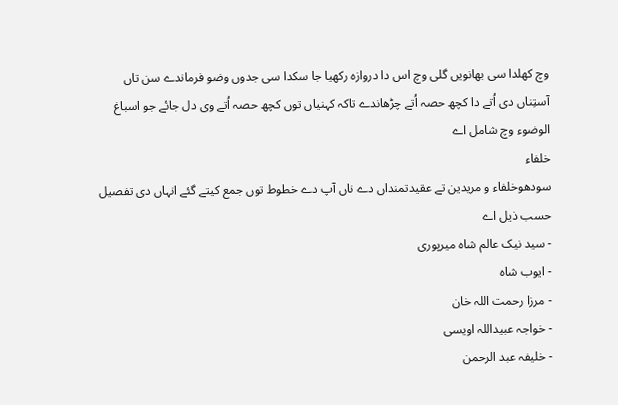وچ کھلدا سی بھانويں گلی وچ اس دا دروازہ رکھیا جا سکدا سی جدوں وضو فرماندے سن تاں آستِناں دی اُتے دا کچھ حصہ اُتے چڑھاندے تاکہ کہنیاں توں کچھ حصہ اُتے وی دل جائے جو اسباغ الوضوء وچ شامل اے
خلفاء
سودھوخلفاء و مریدین تے عقیدتمنداں دے ناں آپ دے خطوط توں جمع کيتے گئے انہاں دی تفصیل حسب ذیل اے
- سید نیک عالم شاہ میرپوری
- ایوب شاہ
- مرزا رحمت اللہ خان
- خواجہ عبیداللہ اویسی
- خلیفہ عبد الرحمن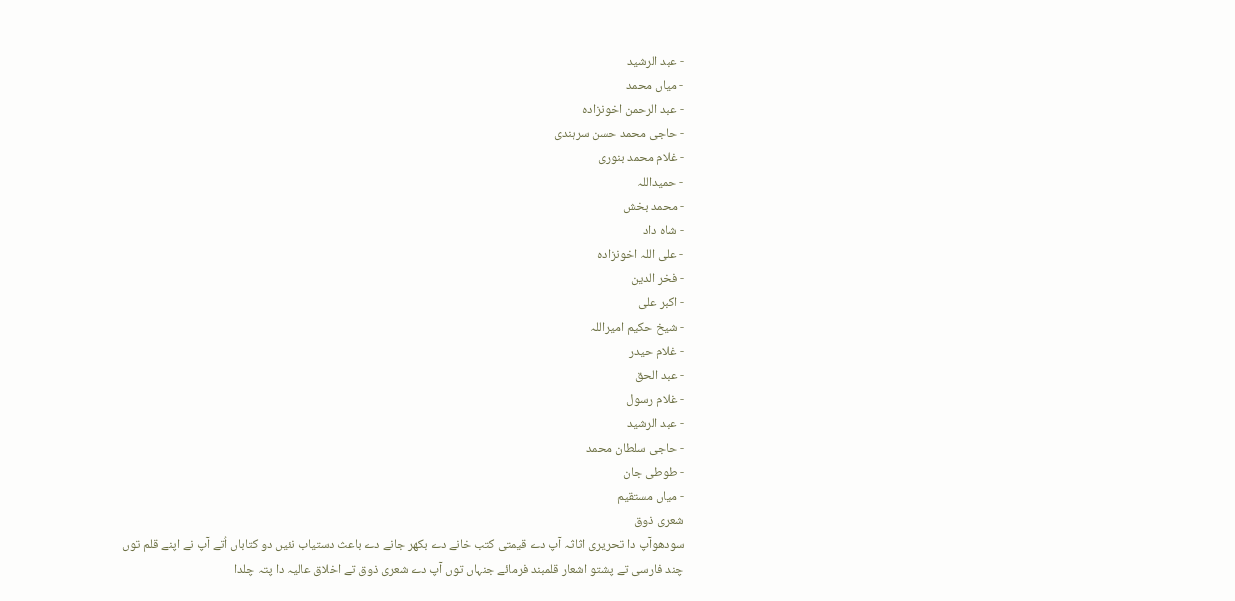- عبد الرشید
- میاں محمد
- عبد الرحمن اخونزادہ
- حاجی محمد حسن سرہندی
- غلام محمد بنوری
- حمیداللہ
- محمد بخش
- شاہ داد
- علی اللہ اخونزادہ
- فخر الدین
- اکبر علی
- شیخ حکیم امیراللہ
- غلام حیدر
- عبد الحق
- غلام رسول
- عبد الرشید
- حاجی سلطان محمد
- طوطی جان
- میاں مستقیم
شعری ذوق
سودھوآپ دا تحریری اثاثہ آپ دے قیمتی کتب خانے دے بکھر جانے دے باعث دستیاب نئيں دو کتاباں اُتے آپ نے اپنے قلم توں چند فارسی تے پشتو اشعار قلمبند فرمائے جنہاں توں آپ دے شعری ذوق تے اخلاق عالیہ دا پتہ چلدا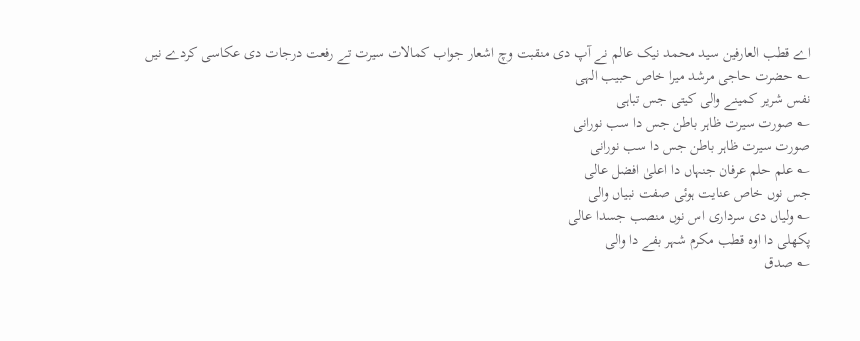اے قطب العارفین سید محمد نیک عالم نے آپ دی منقبت وچ اشعار جواب کمالات سیرت تے رفعت درجات دی عکاسی کردے نيں
؎ حضرت حاجی مرشد میرا خاص حبیب الہی
نفس شریر کمینے والی کیتی جس تباہی
؎ صورت سیرت ظاہر باطن جس دا سب نورانی
صورت سیرت ظاہر باطن جس دا سب نورانی
؎ علم حلم عرفان جنہاں دا اعلیٰ افضل عالی
جس نوں خاص عنایت ہوئی صفت نبیاں والی
؎ ولیاں دی سرداری اس نوں منصب جسدا عالی
پکھلی دا اوہ قطب مکرم شہر بفے دا والی
؎ صدق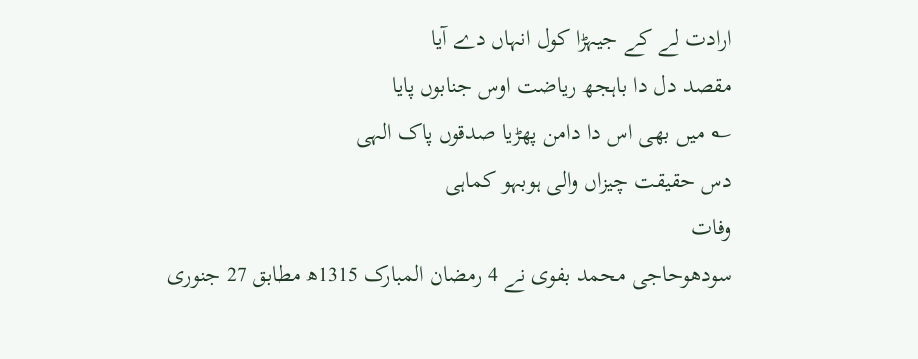ارادت لے کے جیہڑا کول انہاں دے آیا
مقصد دل دا باہجھ ریاضت اوس جنابوں پایا
؎ میں بھی اس دا دامن پھڑیا صدقوں پاک الہی
دس حقیقت چیزاں والی ہوبہو کماہی
وفات
سودھوحاجی محمد بفوی نے 4 رمضان المبارک 1315ھ مطابق 27 جنوری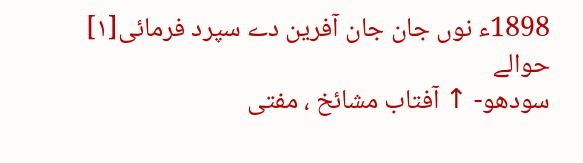1898ء نوں جان جان آفرین دے سپرد فرمائی[۱]
حوالے
سودھو- ↑ آفتاب مشائخ ، مفتی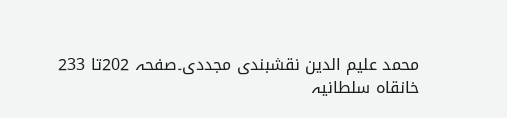محمد علیم الدین نقشبندی مجددی۔صفحہ 202تا 233 خانقاہ سلطانیہ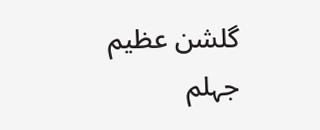گلشن عظیم جہلم